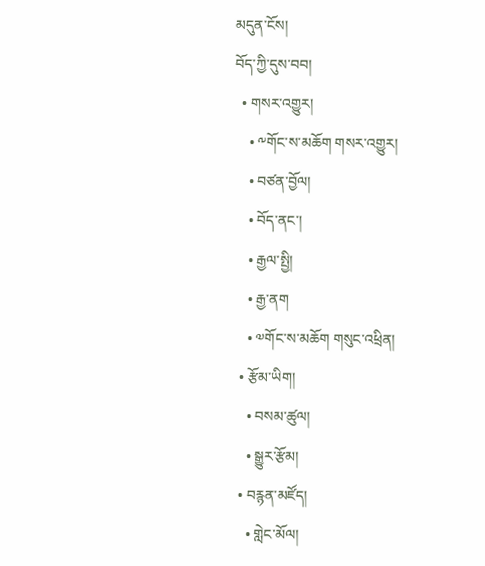མདུན་ངོས།
བོད་ཀྱི་དུས་བབ།
  • གསར་འགྱུར།
    • ༸གོང་ས་མཆོག གསར་འགྱུར།
    • བཙན་བྱོལ།
    • བོད་ནང་།
    • རྒྱལ་སྤྱི།
    • རྒྱ་ནག
    • ༧གོང་ས་མཆོག གསུང་འཕྲིན།
  • རྩོམ་ཡིག།
    • བསམ་ཚུལ།
    • སྒྱུར་རྩོམ།
  • བརྙན་མཛོད།
    • གླེང་མོལ།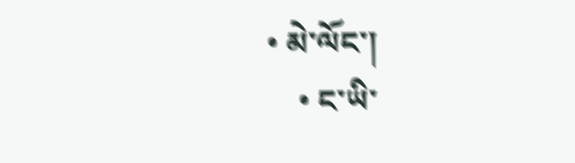• མེ་ལོང་།
    • ང་ཡི་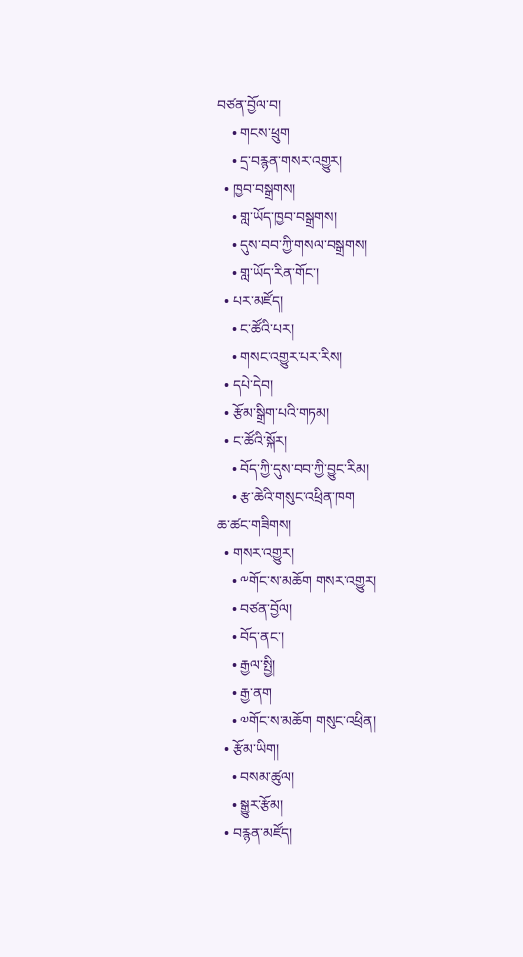བཙན་བྱོལ་བ།
    • གངས་ཕྲུག
    • དྲ་བརྙན་གསར་འགྱུར།
  • ཁྱབ་བསྒྲགས།
    • གླ་ཡོད་ཁྱབ་བསྒྲགས།
    • དུས་བབ་ཀྱི་གསལ་བསྒྲགས།
    • གླ་ཡོད་རིན་གོང་།
  • པར་མཛོད།
    • ང་ཚོའི་པར།
    • གསང་འགྱུར་པར་རིས།
  • དཔེ་དེབ།
  • རྩོམ་སྒྲིག་པའི་གཏམ།
  • ང་ཚོའི་སྐོར།
    • བོད་ཀྱི་དུས་བབ་ཀྱི་བྱུང་རིམ།
    • རྩ་ཆེའི་གསུང་འཕྲིན་ཁག
ཆ་ཚང་གཟིགས།
  • གསར་འགྱུར།
    • ༸གོང་ས་མཆོག གསར་འགྱུར།
    • བཙན་བྱོལ།
    • བོད་ནང་།
    • རྒྱལ་སྤྱི།
    • རྒྱ་ནག
    • ༧གོང་ས་མཆོག གསུང་འཕྲིན།
  • རྩོམ་ཡིག།
    • བསམ་ཚུལ།
    • སྒྱུར་རྩོམ།
  • བརྙན་མཛོད།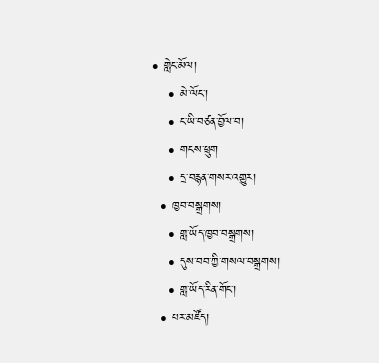• གླེང་མོལ།
    • མེ་ལོང་།
    • ང་ཡི་བཙན་བྱོལ་བ།
    • གངས་ཕྲུག
    • དྲ་བརྙན་གསར་འགྱུར།
  • ཁྱབ་བསྒྲགས།
    • གླ་ཡོད་ཁྱབ་བསྒྲགས།
    • དུས་བབ་ཀྱི་གསལ་བསྒྲགས།
    • གླ་ཡོད་རིན་གོང་།
  • པར་མཛོད།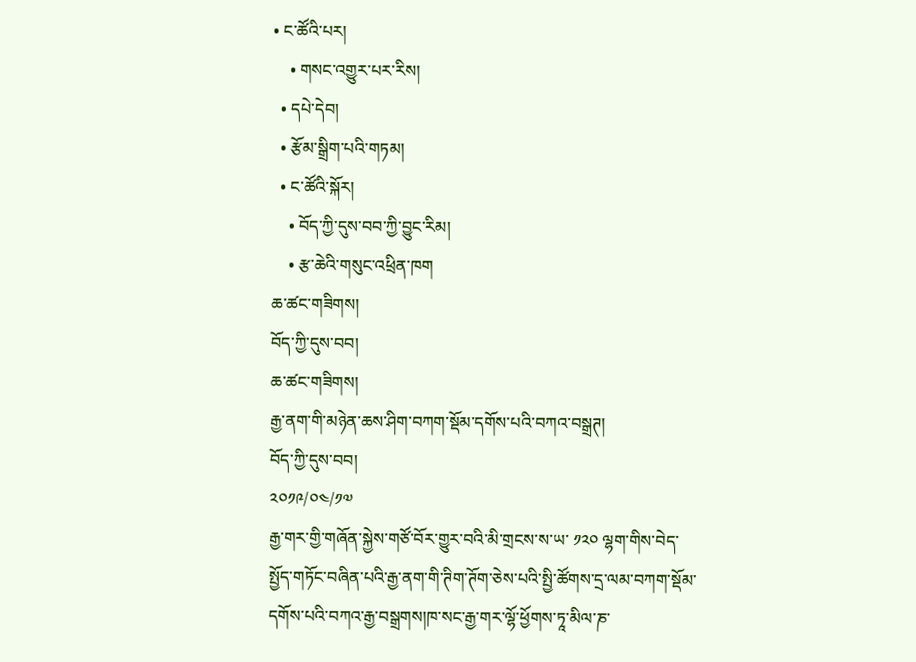• ང་ཚོའི་པར།
    • གསང་འགྱུར་པར་རིས།
  • དཔེ་དེབ།
  • རྩོམ་སྒྲིག་པའི་གཏམ།
  • ང་ཚོའི་སྐོར།
    • བོད་ཀྱི་དུས་བབ་ཀྱི་བྱུང་རིམ།
    • རྩ་ཆེའི་གསུང་འཕྲིན་ཁག
ཆ་ཚང་གཟིགས།
བོད་ཀྱི་དུས་བབ།
ཆ་ཚང་གཟིགས།
རྒྱ་ནག་གི་མཉེན་ཆས་ཤིག་བཀག་སྡོམ་དགོས་པའི་བཀའ་བསྒྲཊ།
བོད་ཀྱི་དུས་བབ།
༢༠༡༩/༠༤/༡༧
རྒྱ་གར་གྱི་གཞོན་སྐྱེས་གཙོ་བོར་གྱུར་བའི་མི་གྲངས་ས་ཡ་ ༡༢༠ ལྷག་གིས་བེད་སྤྱོད་གཏོང་བཞིན་པའི་རྒྱ་ནག་གི་ཊིག་ཊོག་ཅེས་པའི་སྤྱི་ཚོགས་དྲ་ལམ་བཀག་སྡོམ་དགོས་པའི་བཀའ་རྒྱ་བསྒྲགས།ཁ་སང་རྒྱ་གར་ལྷོ་ཕྱོགས་ཏཱ་མིལ་ཎ་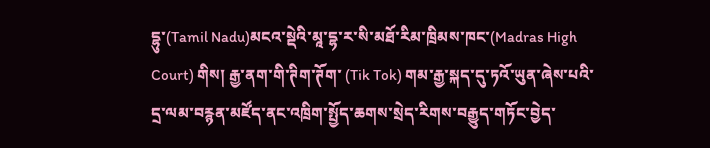དྷུ་(Tamil Nadu)མངའ་སྡེའི་མཱ་དྷ་ར་སི་མཐོ་རིམ་ཁྲིམས་ཁང་(Madras High Court) གིས། རྒྱ་ནག་གི་ཊིག་ཊོག་ (Tik Tok) གམ་རྒྱ་སྐད་དུ་ཏའོ་ཡུན་ཞེས་པའི་དྲ་ལམ་བརྙན་མཛོད་ནང་འཁྲིག་སྤྱོད་ཆགས་སྲེད་རིགས་བརྒྱུད་གཏོང་བྱེད་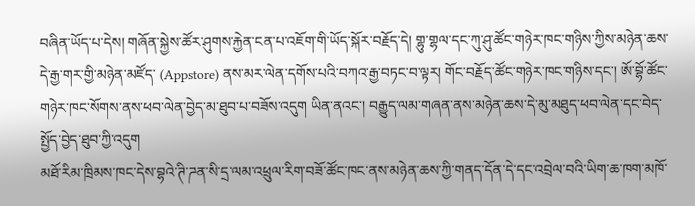བཞིན་ཡོད་པ་དེས། གཞོན་སྐྱེས་ཚོར་ཤུགས་རྐྱེན་ངན་པ་འཇོག་གི་ཡོད་སྐོར་བརྗོད་དེ། གྷུ་གྷལ་དང་ཀུ་ཤུ་ཚོང་གཉེར་ཁང་གཉིས་ཀྱིས་མཉེན་ཆས་དེ་རྒྱ་གར་གྱི་མཉེན་མཛོད་ (Appstore) ནས་མར་ལེན་དགོས་པའི་བཀའ་རྒྱ་བཏང་བ་ལྟར། གོང་བརྗོད་ཚོང་གཉེར་ཁང་གཉིས་དང་། ཨོ་བྷོ་ཚོང་གཉེར་ཁང་སོགས་ནས་ཕབ་ལེན་བྱེད་མ་ཐུབ་པ་བཟོས་འདུག ཡིན་ནའང་། བརྒྱུད་ལམ་གཞན་ནས་མཉེན་ཆས་དེ་མུ་མཐུད་ཕབ་ལེན་དང་བེད་སྤྱོད་བྱེད་ཐུབ་ཀྱི་འདུག
མཐོ་རིམ་ཁྲིམས་ཁང་དེས་བྷའེ་ཊི་ཌན་སི་དྲ་ལམ་འཕྲུལ་རིག་བཟོ་ཚོང་ཁང་ནས་མཉེན་ཆས་ཀྱི་གནད་དོན་དེ་དང་འབྲེལ་བའི་ཡིག་ཆ་ཁག་མཁོ་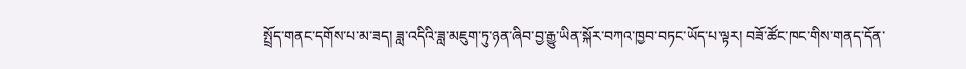སྤྲོད་གནང་དགོས་པ་མ་ཟད། ཟླ་འདིའི་ཟླ་མཇུག་ཏུ་ཉན་ཞིབ་བྱ་རྒྱུ་ཡིན་སྐོར་བཀའ་ཁྱབ་བཏང་ཡོད་པ་ལྟར། བཟོ་ཚོང་ཁང་གིས་གནད་དོན་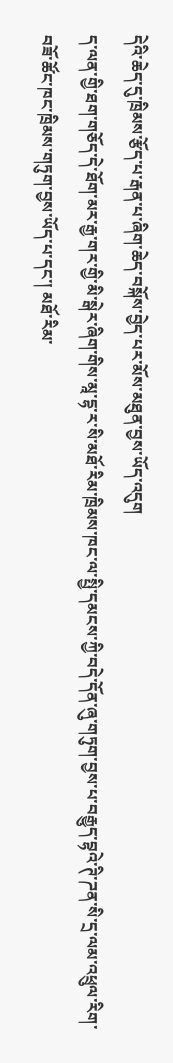དེའི་ཆེད་དུ་ཁྲིམས་རྩོད་པ་རྒན་པ་ཞིག་ཆེད་བསྐོས་བྱེད་པར་མོས་མཐུན་བྱས་ཡོད་འདུག
ད་ལན་གྱི་ཐག་གཅོད་དེ་ཐོག་མར་རྒྱ་གར་གྱི་མི་སྒེར་ཞིག་གིས་མཱ་དྷ་ར་སི་མཐོ་རིམ་ཁྲིམས་ཁང་ལ་སྤྱི་དམངས་ཀྱི་བདེ་དོན་ཞུ་གཏུག་བྱས་པ་བརྒྱུད་བྷའེ་ཊི་ཌན་སི་དྲ་ལམ་འཕྲུལ་རིག་བཟོ་ཚོང་ཁང་ཁྲིམས་གཏུག་བྱས་ཡོད་པ་དང་། མཐོ་རིམ་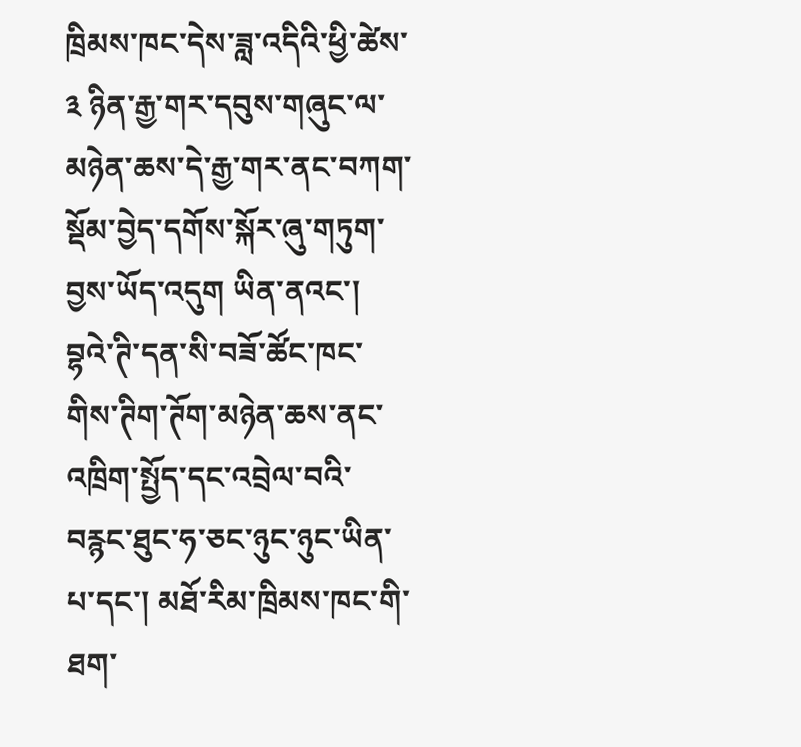ཁྲིམས་ཁང་དེས་ཟླ་འདིའི་ཕྱི་ཚེས་ ༣ ཉིན་རྒྱ་གར་དབུས་གཞུང་ལ་མཉེན་ཆས་དེ་རྒྱ་གར་ནང་བཀག་སྡོམ་བྱེད་དགོས་སྐོར་ཞུ་གཏུག་བྱས་ཡོད་འདུག ཡིན་ནའང་།  བྷའེ་ཊི་དན་སི་བཟོ་ཚོང་ཁང་གིས་ཊིག་ཊོག་མཉེན་ཆས་ནང་འཁྲིག་སྤྱོད་དང་འབྲེལ་བའི་བརྙང་ཐུང་ཧ་ཅང་ཉུང་ཉུང་ཡིན་པ་དང་། མཐོ་རིམ་ཁྲིམས་ཁང་གི་ཐག་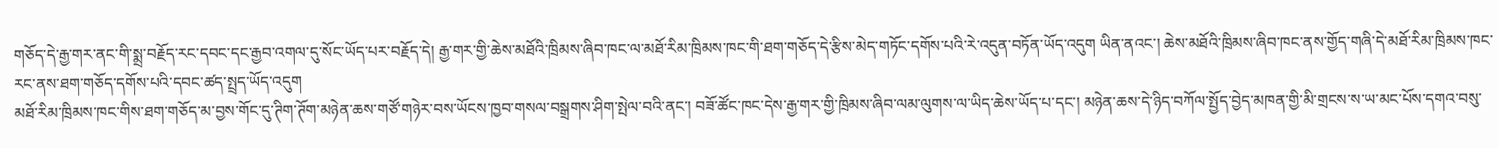གཅོད་དེ་རྒྱ་གར་ནང་གི་སྨྲ་བརྗོད་རང་དབང་དང་རྒྱབ་འགལ་དུ་སོང་ཡོད་པར་བརྗོད་དེ། རྒྱ་གར་གྱི་ཆེས་མཐོའི་ཁྲིམས་ཞིབ་ཁང་ལ་མཐོ་རིམ་ཁྲིམས་ཁང་གི་ཐག་གཅོད་དེ་རྩིས་མེད་གཏོང་དགོས་པའི་རེ་འདུན་བཏོན་ཡོད་འདུག ཡིན་ནའང་། ཆེས་མཐོའི་ཁྲིམས་ཞིབ་ཁང་ནས་གྱོད་གཞི་དེ་མཐོ་རིམ་ཁྲིམས་ཁང་རང་ནས་ཐག་གཅོད་དགོས་པའི་དབང་ཚད་སྤྲད་ཡོད་འདུག
མཐོ་རིམ་ཁྲིམས་ཁང་གིས་ཐག་གཅོད་མ་བྱས་གོང་དུ་ཊིག་ཊོག་མཉེན་ཆས་གཙོ་གཉེར་བས་ཡོངས་ཁྱབ་གསལ་བསྒྲགས་ཤིག་སྤེལ་བའི་ནང་། བཟོ་ཚོང་ཁང་དེས་རྒྱ་གར་གྱི་ཁྲིམས་ཞིབ་ལམ་ལུགས་ལ་ཡིད་ཆེས་ཡོད་པ་དང་། མཉེན་ཆས་དེ་ཉིད་བཀོལ་སྤྱོད་བྱེད་མཁན་གྱི་མི་གྲངས་ས་ཡ་མང་པོས་དགའ་བསུ་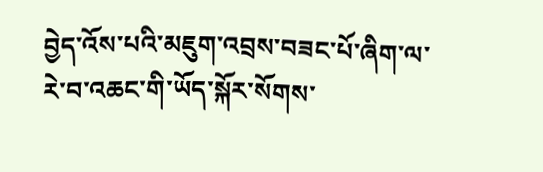བྱེད་འོས་པའི་མཇུག་འབྲས་བཟང་པོ་ཞིག་ལ་རེ་བ་འཆང་གི་ཡོད་སྐོར་སོགས་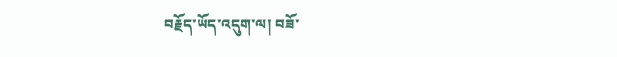བརྗོད་ཡོད་འདུག་ལ། བཟོ་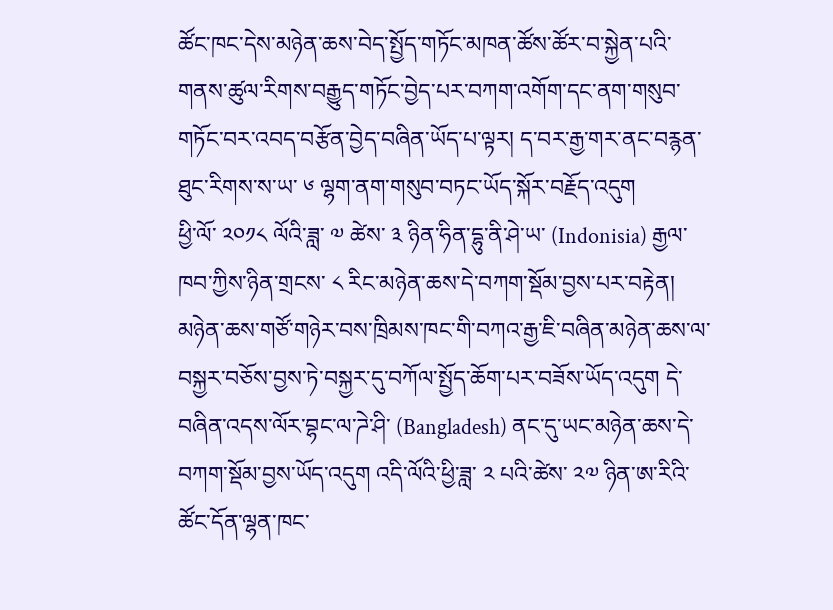ཚོང་ཁང་དེས་མཉེན་ཆས་བེད་སྤྱོད་གཏོང་མཁན་ཚོས་ཚོར་བ་སྐྱེན་པའི་གནས་ཚུལ་རིགས་བརྒྱུད་གཏོང་བྱེད་པར་བཀག་འགོག་དང་ནག་གསུབ་གཏོང་བར་འབད་བརྩོན་བྱེད་བཞིན་ཡོད་པ་ལྟར། ད་བར་རྒྱ་གར་ནང་བརྙན་ཐུང་རིགས་ས་ཡ་ ༦ ལྷག་ནག་གསུབ་བཏང་ཡོད་སྐོར་བརྗོད་འདུག
ཕྱི་ལོ་ ༢༠༡༨ ལོའི་ཟླ་ ༧ ཚེས་ ༣ ཉིན་ཧིན་དྷུ་ནི་ཤེ་ཡ་ (Indonisia) རྒྱལ་ཁབ་ཀྱིས་ཉིན་གྲངས་ ༨ རིང་མཉེན་ཆས་དེ་བཀག་སྡོམ་བྱས་པར་བརྟེན། མཉེན་ཆས་གཙོ་གཉེར་བས་ཁྲིམས་ཁང་གི་བཀའ་རྒྱ་ཇི་བཞིན་མཉེན་ཆས་ལ་བསྐྱར་བཅོས་བྱས་ཏེ་བསྐྱར་དུ་བཀོལ་སྤྱོད་ཆོག་པར་བཟོས་ཡོད་འདུག དེ་བཞིན་འདས་ལོར་བྷང་ལ་ཌེ་ཤི་ (Bangladesh) ནང་དུ་ཡང་མཉེན་ཆས་དེ་བཀག་སྡོམ་བྱས་ཡོད་འདུག འདི་ལོའི་ཕྱི་ཟླ་ ༢ པའི་ཚེས་ ༢༧ ཉིན་ཨ་རིའི་ཚོང་དོན་ལྷན་ཁང་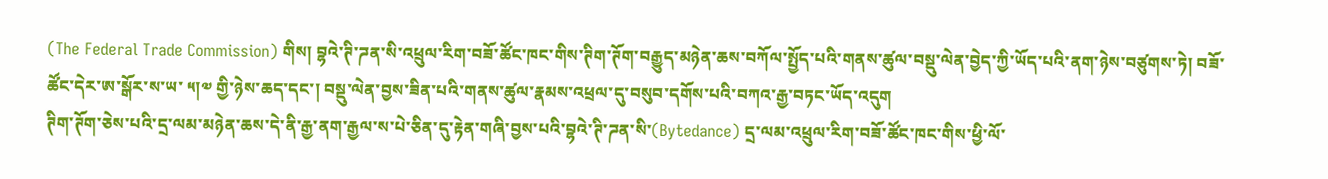(The Federal Trade Commission) གིས། བྷའེ་ཊི་ཌན་སི་འཕྲུལ་རིག་བཟོ་ཚོང་ཁང་གིས་ཊིག་ཊོག་བརྒྱུད་མཉེན་ཆས་བཀོལ་སྤྱོད་པའི་གནས་ཚུལ་བསྡུ་ལེན་བྱེད་ཀྱི་ཡོད་པའི་ནག་ཉེས་བཙུགས་ཏེ། བཟོ་ཚོང་དེར་ཨ་སྒོར་ས་ཡ་ ༥།༧ གྱི་ཉེས་ཆད་དང་། བསྡུ་ལེན་བྱས་ཟིན་པའི་གནས་ཚུལ་རྣམས་འཕྲལ་དུ་བསུབ་དགོས་པའི་བཀའ་རྒྱ་བཏང་ཡོད་འདུག
ཊིག་ཊོག་ཅེས་པའི་དྲ་ལམ་མཉེན་ཆས་དེ་ནི་རྒྱ་ནག་རྒྱལ་ས་པེ་ཅིན་དུ་རྟེན་གཞི་བྱས་པའི་བྷའེ་ཊི་ཌན་སི་(Bytedance) དྲ་ལམ་འཕྲུལ་རིག་བཟོ་ཚོང་ཁང་གིས་ཕྱི་ལོ་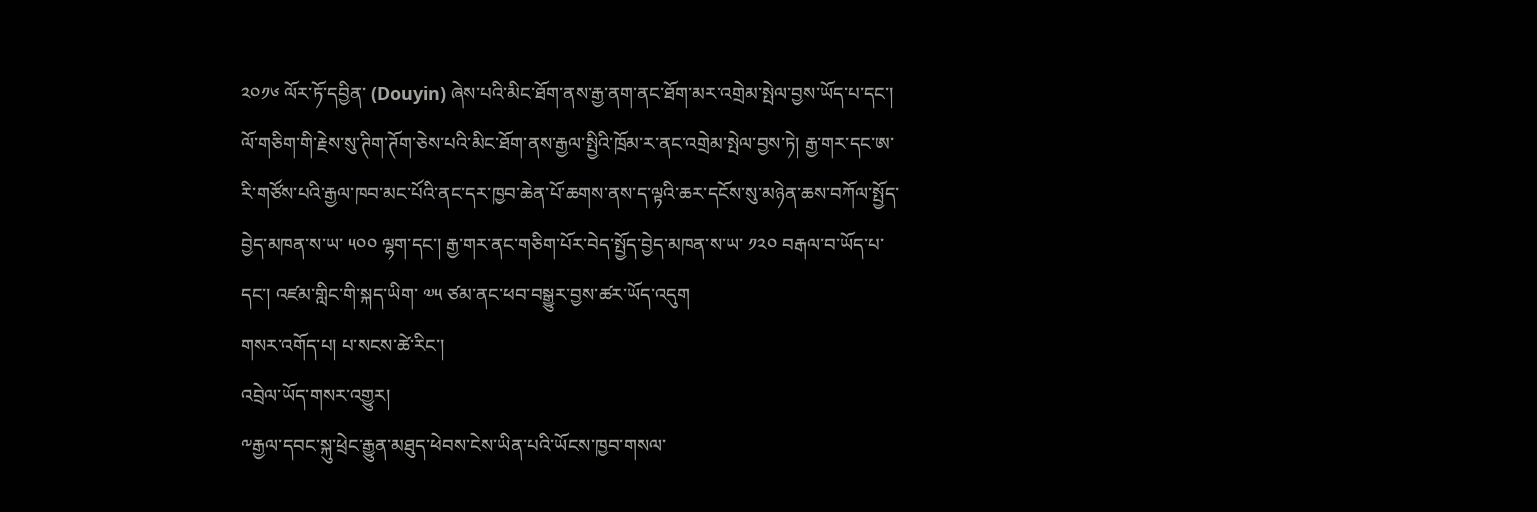༢༠༡༦ ལོར་ཏོ་དབྱིན་ (Douyin) ཞེས་པའི་མིང་ཐོག་ནས་རྒྱ་ནག་ནང་ཐོག་མར་འགྲེམ་སྤེལ་བྱས་ཡོད་པ་དང་། ལོ་གཅིག་གི་རྗེས་སུ་ཊིག་ཊོག་ཅེས་པའི་མིང་ཐོག་ནས་རྒྱལ་སྤྱིའི་ཁྲོམ་ར་ནང་འགྲེམ་སྤེལ་བྱས་ཏེ། རྒྱ་གར་དང་ཨ་རི་གཙོས་པའི་རྒྱལ་ཁབ་མང་པོའི་ནང་དར་ཁྱབ་ཆེན་པོ་ཆགས་ནས་ད་ལྟའི་ཆར་དངོས་སུ་མཉེན་ཆས་བཀོལ་སྤྱོད་བྱེད་མཁན་ས་ཡ་ ༥༠༠ ལྷག་དང་། རྒྱ་གར་ནང་གཅིག་པོར་བེད་སྤྱོད་བྱེད་མཁན་ས་ཡ་ ༡༢༠ བརྒལ་བ་ཡོད་པ་དང་། འཛམ་གླིང་གི་སྐད་ཡིག་ ༧༥ ཙམ་ནང་ཕབ་བསྒྱུར་བྱས་ཚར་ཡོད་འདུག
གསར་འགོད་པ། པ་སངས་ཚེ་རིང་།
འབྲེལ་ཡོད་གསར་འགྱུར།
༸རྒྱལ་དབང་སྐུ་ཕྲེང་རྒྱུན་མཐུད་ཕེབས་ངེས་ཡིན་པའི་ཡོངས་ཁྱབ་གསལ་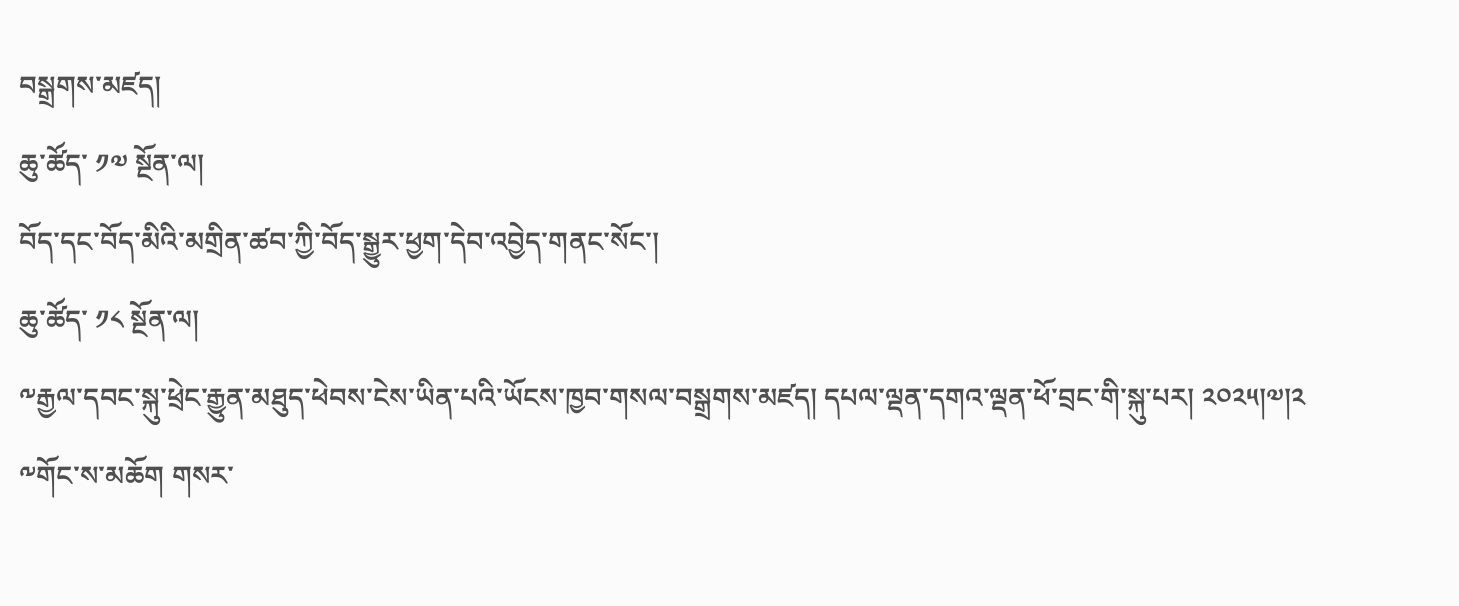བསྒྲགས་མཛད།
ཆུ་ཚོད་ ༡༧ སྔོན་ལ།
བོད་དང་བོད་མིའི་མགྲིན་ཚབ་ཀྱི་བོད་སྒྱུར་ཕྱག་དེབ་འབྱེད་གནང་སོང་།
ཆུ་ཚོད་ ༡༨ སྔོན་ལ།
༸རྒྱལ་དབང་སྐུ་ཕྲེང་རྒྱུན་མཐུད་ཕེབས་ངེས་ཡིན་པའི་ཡོངས་ཁྱབ་གསལ་བསྒྲགས་མཛད། དཔལ་ལྡན་དགའ་ལྡན་ཕོ་བྲང་གི་སྐུ་པར། ༢༠༢༥།༧།༢
༸གོང་ས་མཆོག གསར་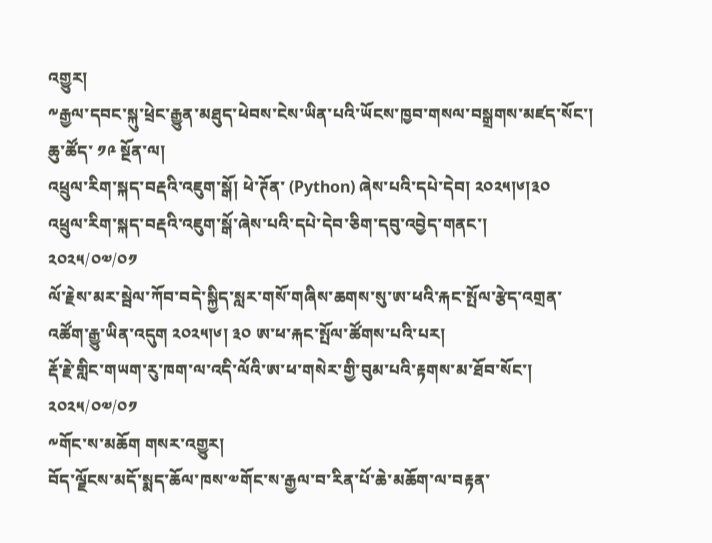འགྱུར།
༸རྒྱལ་དབང་སྐུ་ཕྲེང་རྒྱུན་མཐུད་ཕེབས་ངེས་ཡིན་པའི་ཡོངས་ཁྱབ་གསལ་བསྒྲགས་མཛད་སོང་།
ཆུ་ཚོད་ ༡༩ སྔོན་ལ།
འཕྲུལ་རིག་སྐད་བརྡའི་འཇུག་སྒོ། ཕེ་ཊོན་ (Python) ཞེས་པའི་དཔེ་དེབ། ༢༠༢༥།༦།༣༠
འཕྲུལ་རིག་སྐད་བརྡའི་འཇུག་སྒོ་ཞེས་པའི་དཔེ་དེབ་ཅིག་དབུ་འབྱེད་གནང་།
༢༠༢༥/༠༧/༠༡
ལོ་རྗེས་མར་སྦེལ་ཀོབ་བདེ་སྐྱིད་སླར་གསོ་གཞིས་ཆགས་སུ་ཨ་ཕའི་རྐང་སྤོལ་རྩེད་འགྲན་འཚོག་རྒྱུ་ཡིན་འདུག ༢༠༢༥།༦། ༣༠ ཨ་ཕ་རྐང་སྤོལ་ཚོགས་པའི་པར།
རྡོ་རྗེ་གླིང་གཡག་རུ་ཁག་ལ་འདི་ལོའི་ཨ་ཕ་གསེར་གྱི་བུམ་པའི་རྟགས་མ་ཐོབ་སོང་།
༢༠༢༥/༠༧/༠༡
༸གོང་ས་མཆོག གསར་འགྱུར།
བོད་ལྗོངས་མདོ་སྨད་ཆོལ་ཁས་༧གོང་ས་རྒྱལ་བ་རིན་པོ་ཆེ་མཆོག་ལ་བརྟན་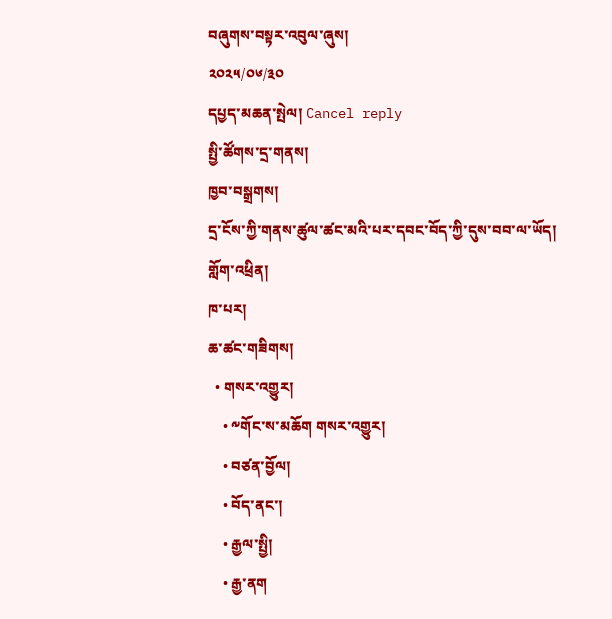བཞུགས་བསྟར་འབུལ་ཞུས།
༢༠༢༥/༠༦/༣༠
དཔྱད་མཆན་སྤེལ། Cancel reply
སྤྱི་ཚོགས་དྲ་གནས།
ཁྱབ་བསྒྲགས།
དྲ་ངོས་ཀྱི་གནས་ཚུལ་ཚང་མའི་པར་དབང་བོད་ཀྱི་དུས་བབ་ལ་ཡོད།
གློག་འཕྲིན།
ཁ་པར།
ཆ་ཚང་གཟིགས།
  • གསར་འགྱུར།
    • ༸གོང་ས་མཆོག གསར་འགྱུར།
    • བཙན་བྱོལ།
    • བོད་ནང་།
    • རྒྱལ་སྤྱི།
    • རྒྱ་ནག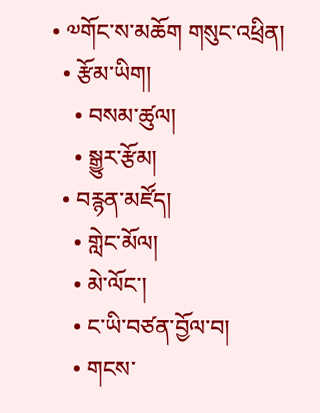• ༧གོང་ས་མཆོག གསུང་འཕྲིན།
  • རྩོམ་ཡིག།
    • བསམ་ཚུལ།
    • སྒྱུར་རྩོམ།
  • བརྙན་མཛོད།
    • གླེང་མོལ།
    • མེ་ལོང་།
    • ང་ཡི་བཙན་བྱོལ་བ།
    • གངས་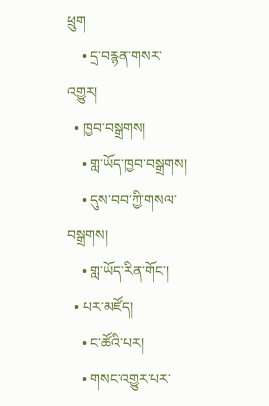ཕྲུག
    • དྲ་བརྙན་གསར་འགྱུར།
  • ཁྱབ་བསྒྲགས།
    • གླ་ཡོད་ཁྱབ་བསྒྲགས།
    • དུས་བབ་ཀྱི་གསལ་བསྒྲགས།
    • གླ་ཡོད་རིན་གོང་།
  • པར་མཛོད།
    • ང་ཚོའི་པར།
    • གསང་འགྱུར་པར་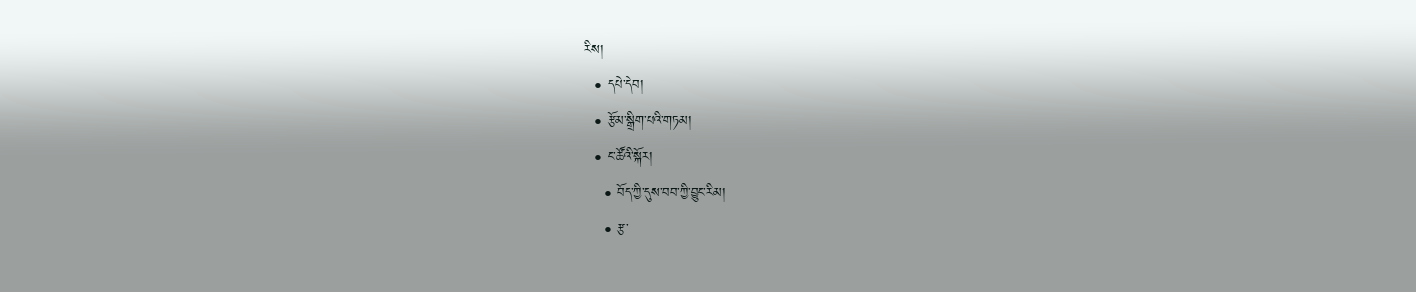རིས།
  • དཔེ་དེབ།
  • རྩོམ་སྒྲིག་པའི་གཏམ།
  • ང་ཚོའི་སྐོར།
    • བོད་ཀྱི་དུས་བབ་ཀྱི་བྱུང་རིམ།
    • རྩ་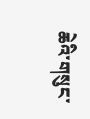ཆེའི་གསུང་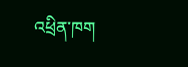འཕྲིན་ཁག